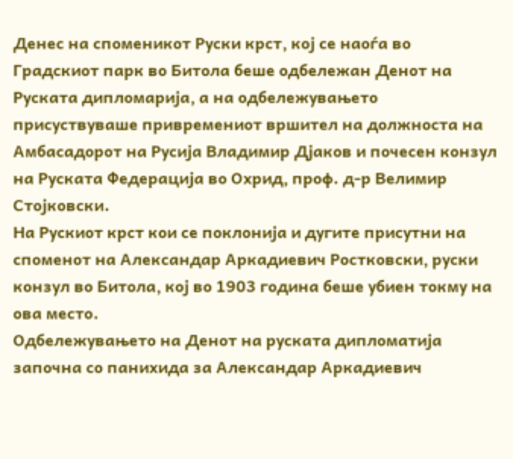Денес на споменикот Руски крст, кој се наоѓа во Градскиот парк во Битола беше одбележан Денот на Руската дипломарија, а на одбележувањето присуствуваше привремениот вршител на должноста на Амбасадорот на Русија Владимир Дjаков и почесен конзул на Руската Федерација во Охрид, проф. д-р Велимир Стојковски.
На Рускиот крст кои се поклонија и дугите присутни на споменот на Александар Аркадиевич Ростковски, руски конзул во Битола, кој во 1903 година беше убиен токму на ова место.
Одбележувањето на Денот на руската дипломатија започна со панихида за Александар Аркадиевич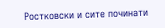Ростковски и сите починати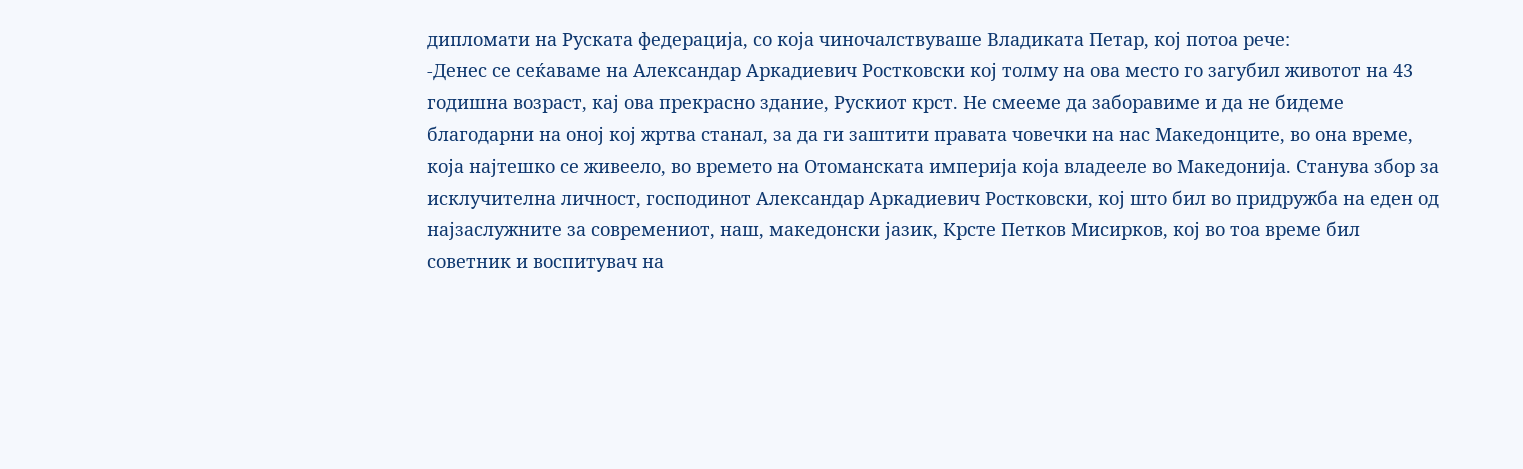дипломати на Руската федерација, со која чиночалствуваше Владиката Петар, кој потоа рече:
-Денес се сеќаваме на Александар Аркадиевич Ростковски кој толму на ова место го загубил животот на 43 годишна возраст, кај ова прекрасно здание, Рускиот крст. Не смееме да заборавиме и да не бидеме благодарни на оној кој жртва станал, за да ги заштити правата човечки на нас Македонците, во она време, која најтешко се живеело, во времето на Отоманската империја која владееле во Македонија. Станува збор за исклучителна личност, господинот Александар Аркадиевич Ростковски, кој што бил во придружба на еден од најзаслужните за современиот, наш, македонски јазик, Крсте Петков Мисирков, кој во тоа време бил советник и воспитувач на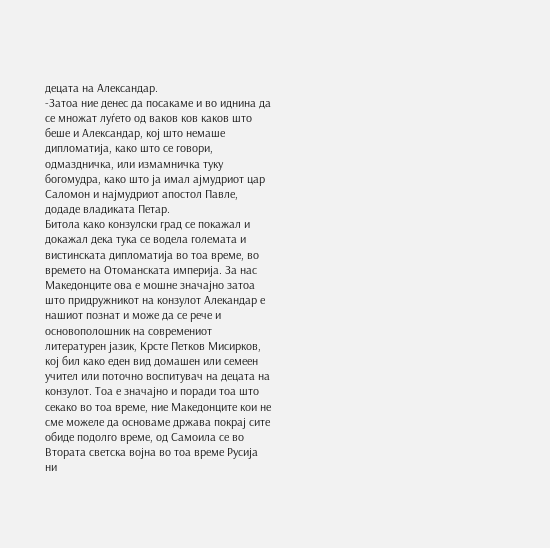децата на Александар.
-Затоа ние денес да посакаме и во иднина да се множат луѓето од ваков ков каков што беше и Александар, кој што немаше дипломатија, како што се говори, одмаздничка, или измамничка туку богомудра, како што ја имал ајмудриот цар Саломон и најмудриот апостол Павле, додаде владиката Петар.
Битола како конзулски град се покажал и докажал дека тука се водела големата и вистинската дипломатија во тоа време, во времето на Отоманската империја. За нас Македонците ова е мошне значајно затоа што придружникот на конзулот Алекандар е нашиот познат и може да се рече и основополошник на современиот литературен јазик, Крсте Петков Мисирков, кој бил како еден вид домашен или семеен учител или поточно воспитувач на децата на конзулот. Тоа е значајно и поради тоа што секако во тоа време, ние Македонците кои не сме можеле да основаме држава покрај сите обиде подолго време, од Самоила се во Втората светска војна во тоа време Русија ни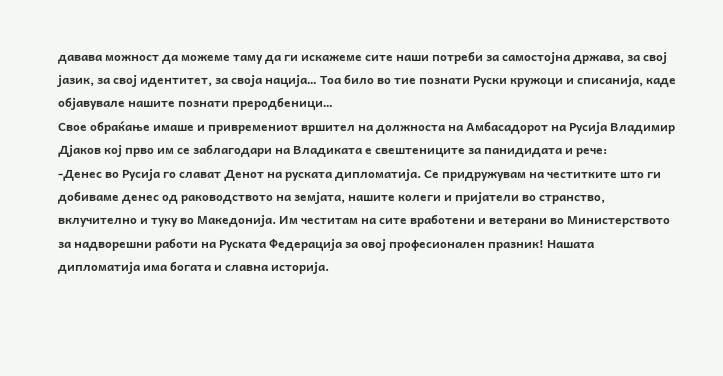давава можност да можеме таму да ги искажеме сите наши потреби за самостојна држава, за свој јазик, за свој идентитет, за своја нација… Тоа било во тие познати Руски кружоци и списанија, каде објавувале нашите познати преродбеници…
Свое обраќање имаше и привремениот вршител на должноста на Амбасадорот на Русија Владимир Дjаков кој прво им се заблагодари на Владиката е свештениците за панидидата и рече:
-Денес во Русиjа го слават Денот на руската дипломатиjа. Се придружувам на честитките што ги добиваме денес од раководството на земjата, нашите колеги и приjатели во странство, вклучително и туку во Македониjа. Им честитам на сите вработени и ветерани во Министерството за надворешни работи на Руската Федерациjа за овоj професионален празник! Нашата дипломатиjа има богата и славна историjа.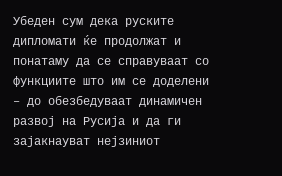Убеден сум дека руските дипломати ќе продолжат и понатаму да се справуваат со функциите што им се доделени – до обезбедуваат динамичен развоj на Русиjа и да ги заjакнауват неjзиниот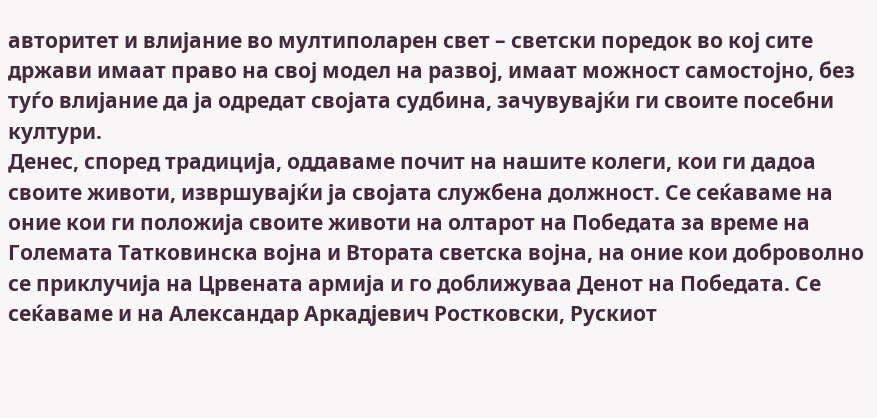авторитет и влиjание во мултиполарен свет – светски поредок во коj сите држави имаат право на своj модел на развoj, имаат можност самостоjно, без туѓо влиjание да jа одредат своjата судбина, зачувуваjќи ги своите посебни култури.
Денес, според традициjа, оддаваме почит на нашите колеги, кои ги дадоа своите животи, извршуваjќи jа своjата службена должност. Се сеќаваме на оние кои ги положиjа своите животи на олтарот на Победата за време на Големата Татковинска воjна и Втората светска воjна, на оние кои доброволно се приклучиjа на Црвената армиjа и го доближуваа Денот на Победата. Се сеќаваме и на Александар Аркадjевич Ростковски, Рускиот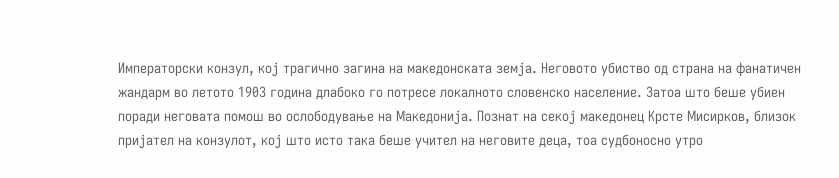Императорски конзул, коj трагично загина на македонската земjа. Неговото убиство од страна на фанатичен жандарм во летото 1903 година длабоко го потресе локалното словенско население. Затоа што беше убиен поради неговата помош во ослободување на Македониjа. Познат на секоj македонец Крсте Мисирков, близок приjател на конзулот, коj што исто така беше учител на неговите деца, тоа судбоносно утро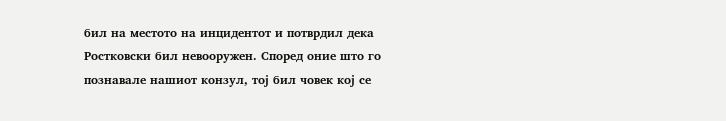бил на местото на инцидентот и потврдил дека Ростковски бил невооружен. Според оние што го познавале нашиот конзул, тоj бил човек коj се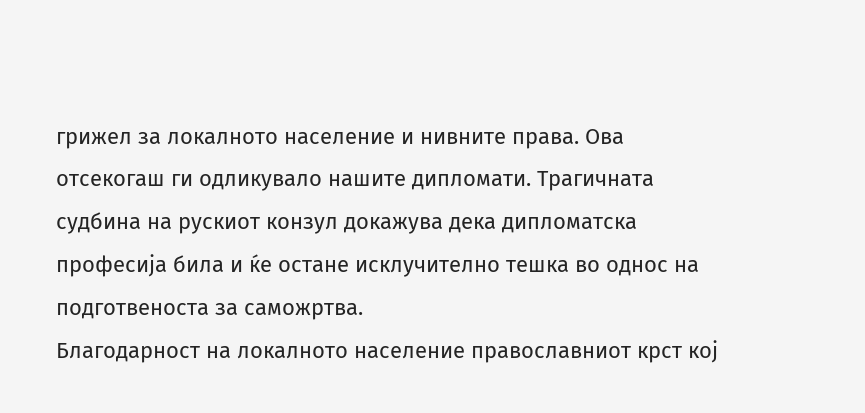грижел за локалното население и нивните права. Ова отсекогаш ги одликувало нашите дипломати. Трагичната судбина на рускиот конзул докажува дека дипломатска професиjа била и ќе остане исклучително тешка во однос на подготвеноста за саможртва.
Благодарност на локалното население православниот крст коj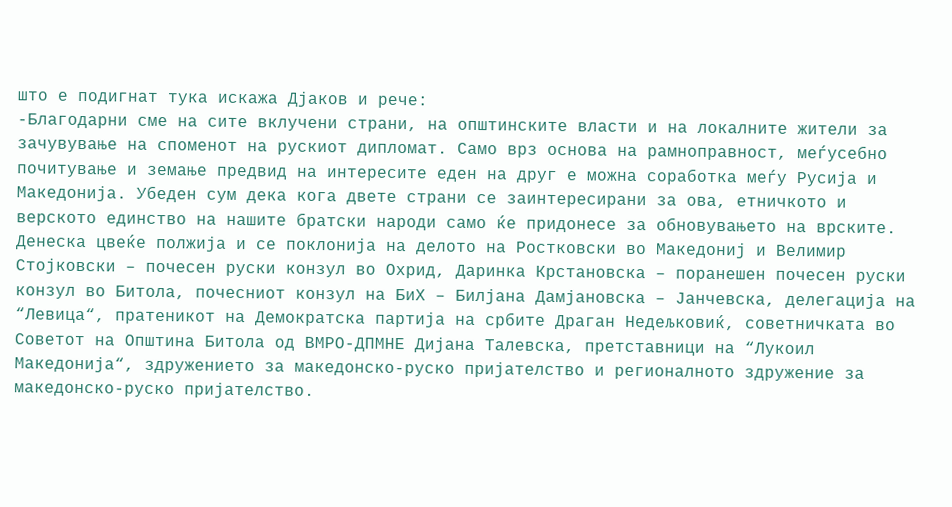што е подигнат тука искажа Дjаков и рече:
-Благодарни сме на сите вклучени страни, на општинските власти и на локалните жители за зачувување на споменот на рускиот дипломат. Само врз основа на рамноправност, меѓусебно почитување и земање предвид на интересите еден на друг е можна соработка меѓу Русиjа и Македониjа. Убеден сум дека кога двете страни се заинтересирани за ова, етничкото и верското единство на нашите братски народи само ќе придонесе за обновувањето на врските.
Денеска цвеќе полжија и се поклонија на делото на Ростковски во Македониј и Велимир Стојковски – почесен руски конзул во Охрид, Даринка Крстановска – поранешен почесен руски конзул во Битола, почесниот конзул на БиХ – Билјана Дамјановска – Јанчевска, делегација на “Левица“, пратеникот на Демократска партија на србите Драган Недељковиќ, советничката во Советот на Општина Битола од ВМРО-ДПМНЕ Дијана Талевска, претставници на “Лукоил Mакедонија“, здружението за македонско-руско пријателство и регионалното здружение за македонско-руско пријателство.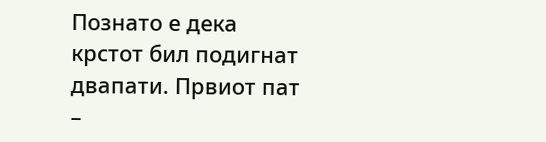Познато е дека крстот бил подигнат двапати. Првиот пат –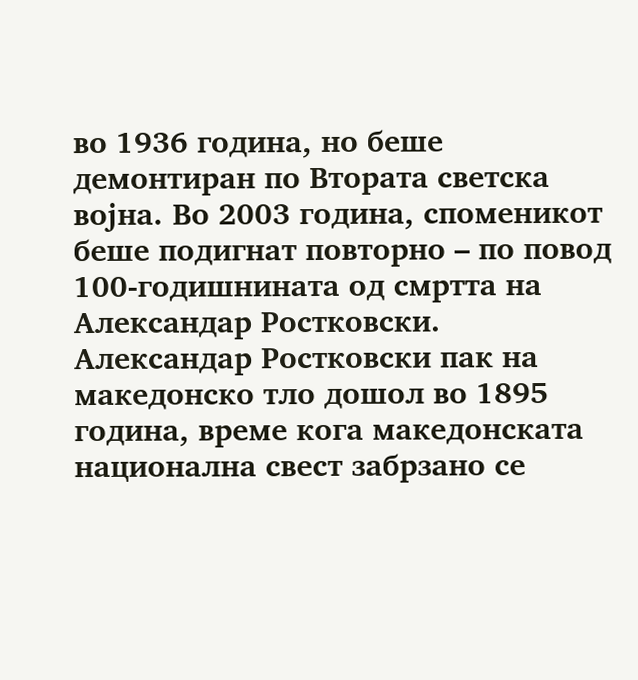во 1936 година, но беше демонтиран по Втората светска војна. Во 2003 година, споменикот беше подигнат повторно – по повод 100-годишнината од смртта на Александар Ростковски.
Александар Ростковски пак на македонско тло дошол во 1895 година, време кога македонската национална свест забрзано се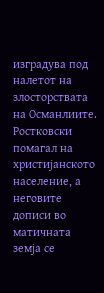изградува под налетот на злосторствата на Османлиите. Ростковски помагал на христијанското население, а неговите дописи во матичната земја се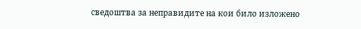сведоштва за неправидите на кои било изложено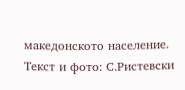македонското население.
Текст и фото: С.Ристевски